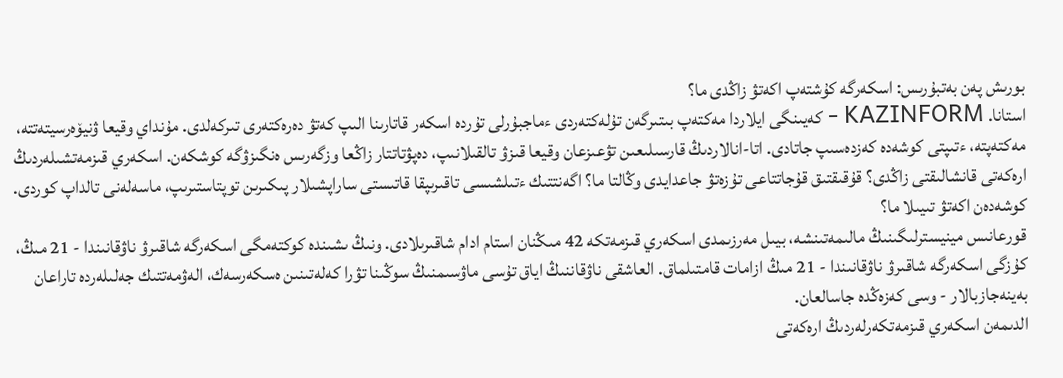بورىش پەن بەتبۇرىس: اسكەرگە كۇشتەپ اكەتۋ زاڭدى ما؟
استانا. KAZINFORM - كەيىنگى ايلاردا مەكتەپ بىتىرگەن تۇلەكتەردى ءماجبۇرلى تۇردە اسكەر قاتارىنا الىپ كەتۋ دەرەكتەرى تىركەلدى. مۇنداي وقيعا ۋنيۆەرسيتەتتە، مەكتەپتە، ءتىپتى كوشەدە كەزدەسىپ جاتادى. اتا-انالاردىڭ قارسىلىعىن تۋعىزعان وقيعا قىزۋ تالقىلانىپ، دەپۋتاتتار زاڭعا وزگەرىس ەنگىزۋگە كوشكەن. اسكەري قىزمەتشىلەردىڭ ارەكەتى قانشالىقتى زاڭدى؟ قۇقىقتىق قۇجاتتاعى تۇزەتۋ جاعدايدى وڭالتا ما؟ اگەنتتىك ءتىلشىسى تاقىرىپقا قاتىستى ساراپشىلار پىكىرىن توپتاستىرىپ، ماسەلەنى تالداپ كوردى.
كوشەدەن اكەتۋ تىيىلا ما؟
قورعانىس مينيسترلىگىنىڭ مالىمەتىنشە، بيىل مەرزىمدى اسكەري قىزمەتكە 42 مىڭنان استام ادام شاقىرىلادى. ونىڭ ىشىندە كوكتەمگى اسكەرگە شاقىرۋ ناۋقانىندا - 21 مىڭ، كۇزگى اسكەرگە شاقىرۋ ناۋقانىندا - 21 مىڭ ازامات قامتىلماق. العاشقى ناۋقاننىڭ اياق تۇسى ماۋسىمنىڭ سوڭىنا تۋرا كەلەتىنىن ەسكەرسەك، الەۋمەتتىك جەلىلەردە تاراعان بەينەجازبالار - وسى كەزەڭدە جاسالعان.
الدىمەن اسكەري قىزمەتكەرلەردىڭ ارەكەتى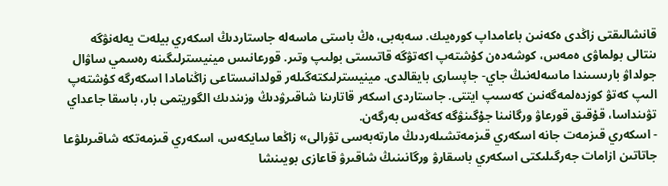قانشالىقتى زاڭدى ەكەنىن باعامداپ كورەيىك. سەبەبى، ەڭ باستى ماسەلە جاستاردىڭ اسكەري بيلەت يەلەنۋگە ىنتالى بولماۋى ەمەس، كوشەدەن كۇشتەپ اكەتۋگە قاتىستى بولىپ وتىر. قورعانىس مينيسترلىگىنە رەسمي ساۋال جولداۋ بارىسىندا ماسەلەنىڭ جاي- جاپسارى بايقالدى. مينيسترلىكتەگىلەر قولدانىستاعى زاڭنامادا اسكەرگە كۇشتەپ الىپ كەتۋ كوزدەلمەگەنىن كەسىپ ايتتى. جاستاردى اسكەر قاتارىنا شاقىرۋدىڭ وزىندىك الگوريتمى بار، باسقا جاعداي تۋىنداسا، قۇقىق قورعاۋ ورگانىنا جۇگىنۋگە كەڭەس بەرگەن.
- اسكەري قىزمەت جانە اسكەري قىزمەتشىلەردىڭ مارتەبەسى تۋرالى» زاڭعا سايكەس، اسكەري قىزمەتكە شاقىرىلۋعا جاتاتىن ازامات جەرگىلىكتى اسكەري باسقارۋ ورگانىنىڭ شاقىرۋ قاعازى بويىنشا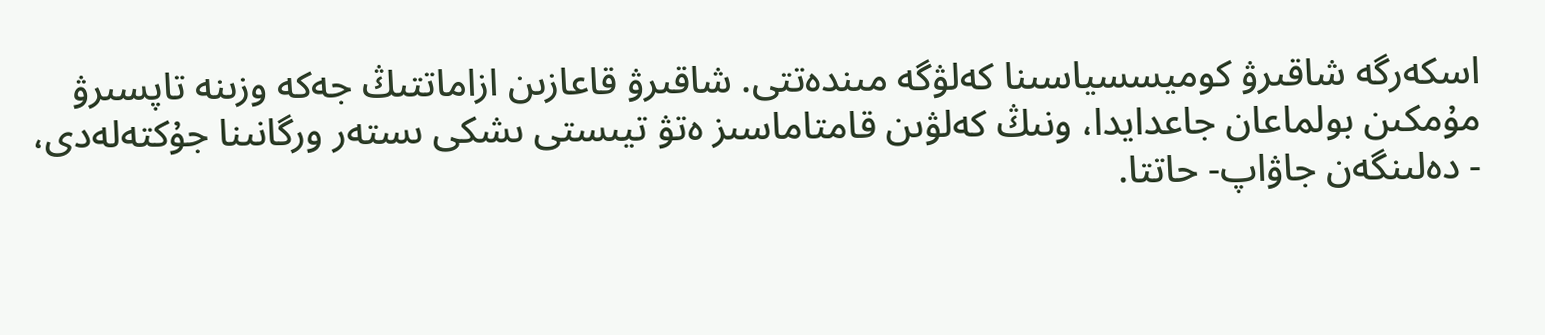اسكەرگە شاقىرۋ كوميسسياسىنا كەلۋگە مىندەتتى. شاقىرۋ قاعازىن ازاماتتىڭ جەكە وزىنە تاپسىرۋ مۇمكىن بولماعان جاعدايدا، ونىڭ كەلۋىن قامتاماسىز ەتۋ تيىستى ىشكى ىستەر ورگانىنا جۇكتەلەدى، - دەلىنگەن جاۋاپ- حاتتا.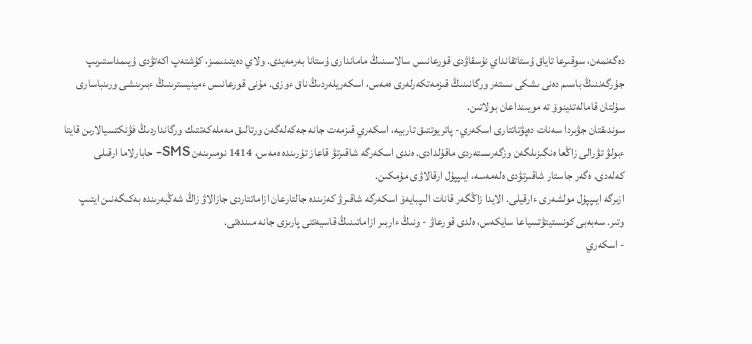دەگەنمەن، سوقىرعا تاياق ۇستاتقانداي نۇسقاۋدى قورعانىس سالاسىنىڭ ماماندارى ۇستانا بەرمەيدى. ولاي دەيتىنىمىز، كۇشتەپ اكەتۋدى ۇيىمداستىرىپ جۇرگەننىڭ باسىم دەنى ىشكى ىستەر ورگانىنىڭ قىزمەتكەرلەرى ەمەس، اسكەريلەردىڭ ناق ءوزى. مۇنى قورعانىس ءمينيسترىنىڭ ءبىرىنشى ورىنباسارى سۇلتان قامالەتدينوۆ تە مويىنداعان بولاتىن.
سوندىقتان جۋىردا سەنات دەپۋتاتتارى اسكەري- پاتريوتتىق تاربيە، اسكەري قىزمەت جانە جەكەلەگەن ورتالىق مەملەكەتتىك ورگانداردىڭ فۋنكتسيالارىن قايتا ءبولۋ تۋرالى زاڭعا ەنگىزىلگەن وزگەرىستەردى ماقۇلدادى. ەندى اسكەرگە شاقىرتۋ قاعاز تۇرىندە ەمەس، 1414 نومىرىنەن SMS- حابارلاما ارقىلى كەلەدى. ەگەر جاستار شاقىرتۋدى ەلەمەسە، ايىپپۇل ارقالاۋى مۇمكىن.
ازىرگە ايىپپۇل مولشەرى ءارقيلى. الايدا زاڭگەر قانات الىپبايەۆ اسكەرگە شاقىرۋ كەزىندە جالتارعان ازاماتتاردى جازالاۋ زاڭ شەڭبەرىندە بەكىگەنىن ايتىپ وتىر. سەبەبى كونستيتۋتسياعا سايكەس، ەلدى قورعاۋ - ونىڭ ءاربىر ازاماتىنىڭ قاسيەتتى پارىزى جانە مىندەتى.
- اسكەري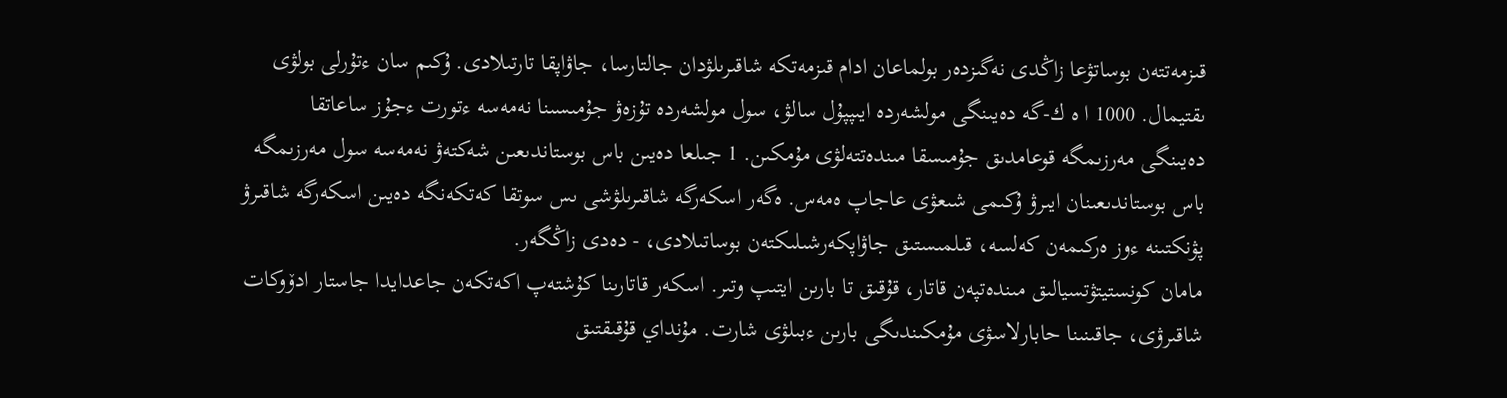قىزمەتتەن بوساتۋعا زاڭدى نەگىزدەر بولماعان ادام قىزمەتكە شاقىرىلۋدان جالتارسا، جاۋاپقا تارتىلادى. ۇكىم سان ءتۇرلى بولۋى ىقتيمال. 1000 ا ە ك-گە دەيىنگى مولشەردە ايىپپۇل سالۋ، سول مولشەردە تۇزەۋ جۇمىسىنا نەمەسە ءتورت ءجۇز ساعاتقا دەيىنگى مەرزىمگە قوعامدىق جۇمىسقا مىندەتتەلۋى مۇمكىن. 1 جىلعا دەيىن باس بوستاندىعىن شەكتەۋ نەمەسە سول مەرزىمگە باس بوستاندىعىنان ايىرۋ ۇكىمى شىعۋى عاجاپ ەمەس. ەگەر اسكەرگە شاقىرىلۋشى ىس سوتقا كەتكەنگە دەيىن اسكەرگە شاقىرۋ پۋنكتىنە ءوز ەركىمەن كەلسە، قىلمىستىق جاۋاپكەرشىلىكتەن بوساتىلادى، - دەدى زاڭگەر.
مامان كونستيتۋتسيالىق مىندەتپەن قاتار، قۇقىق تا بارىن ايتىپ وتىر. اسكەر قاتارىنا كۇشتەپ اكەتكەن جاعدايدا جاستار ادۆوكات شاقىرۋى، جاقىنىنا حابارلاسۋى مۇمكىندىگى بارىن ءبىلۋى شارت. مۇنداي قۇقىقتىق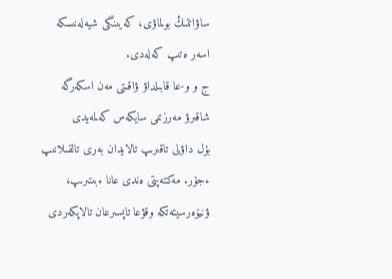ساۋاتتىڭ بولماۋى، كەيىنگى شيەلەنىسكە اسەر ەتىپ كەلەدى.
ج و و-عا قابىلداۋ ۋاقىتى مەن اسكەرگە شاقىرۋ مەرزىمى سايكەس كەلمەيدى
بۇل داۋلى تاقىرىپ تالايدان بەرى تالقىلانىپ ءجۇر. مەكتەپتى ەندى عانا ءبىتىرىپ، ۋنيۆەرسيتەتكە وقۋعا تاپسىرعان تالاپكەردى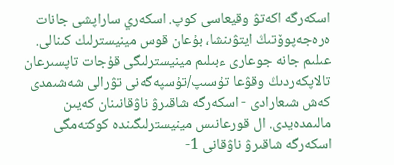اسكەرگە اكەتۋ وقيعاسى كوپ. اسكەري ساراپشى جانات ەرەجەپوۆتىڭ ايتۋىنشا، بۇعان قوس مينيسترلىك كىنالى. عىلىم جانە جوعارى ءبىلىم مينيسترلىگى قۇجات تاپسىرعان تالاپكەردىڭ وقۋعا تۇسىپ/تۇسپەگەنى تۋرالى شەشىمدى كەش شىعارادى - اسكەرگە شاقىرۋ ناۋقانىنان كەيىن مالىمدەيدى. ال قورعانىس مينيسترلىگىندە كوكتەمگى اسكەرگە شاقىرۋ ناۋقانى 1-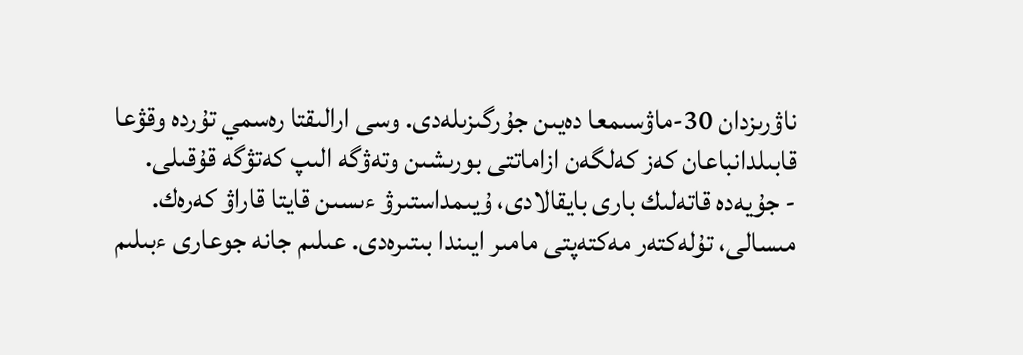ناۋرىزدان 30-ماۋسىمعا دەيىن جۇرگىزىلەدى. وسى ارالىقتا رەسمي تۇردە وقۋعا قابىلدانباعان كەز كەلگەن ازاماتتى بورىشىن وتەۋگە الىپ كەتۋگە قۇقىلى.
- جۇيەدە قاتەلىك بارى بايقالادى، ۇيىمداستىرۋ ءىسىن قايتا قاراۋ كەرەك. مىسالى، تۇلەكتەر مەكتەپتى مامىر ايىندا بىتىرەدى. عىلىم جانە جوعارى ءبىلىم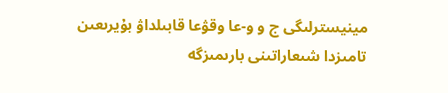مينيسترلىگى ج و و-عا وقۋعا قابىلداۋ بۇيرىعىن تامىزدا شىعاراتىنى بارىمىزگە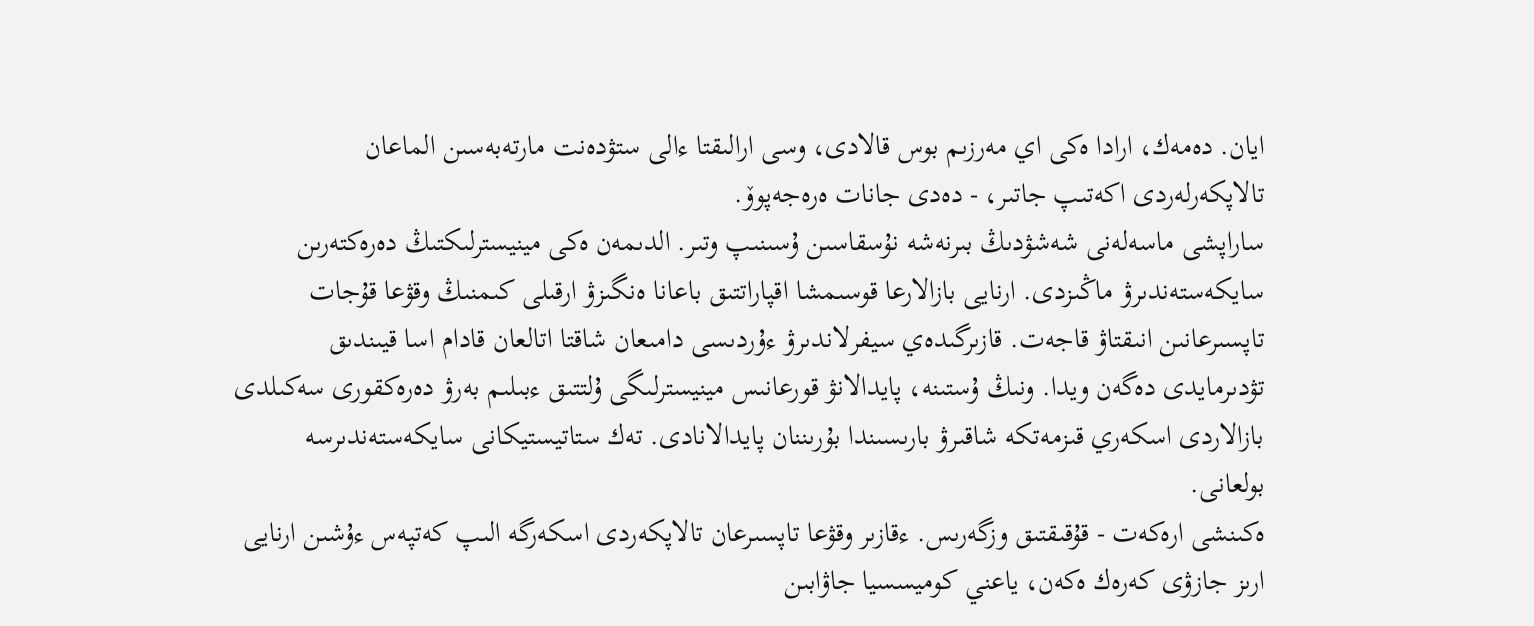ايان. دەمەك، ارادا ەكى اي مەرزىم بوس قالادى، وسى ارالىقتا ءالى ستۋدەنت مارتەبەسىن الماعان تالاپكەرلەردى اكەتىپ جاتىر، - دەدى جانات ەرەجەپوۆ.
ساراپشى ماسەلەنى شەشۋدىڭ بىرنەشە نۇسقاسىن ۇسىنىپ وتىر. الدىمەن ەكى مينيسترلىكتىڭ دەرەكتەرىن سايكەستەندىرۋ ماڭىزدى. ارنايى بازالارعا قوسىمشا اقپاراتتىق باعانا ەنگىزۋ ارقىلى كىمنىڭ وقۋعا قۇجات تاپسىرعانىن انىقتاۋ قاجەت. قازىرگىدەي سيفرلاندىرۋ ءۇردىسى دامىعان شاقتا اتالعان قادام اسا قيىندىق تۋدىرمايدى دەگەن ويدا. ونىڭ ۇستىنە، پايدالانۋ قورعانىس مينيسترلىگى ۇلتتىق ءبىلىم بەرۋ دەرەكقورى سەكىلدى بازالاردى اسكەري قىزمەتكە شاقىرۋ بارىسىندا بۇرىننان پايدالانادى. تەك ستاتيستيكانى سايكەستەندىرسە بولعانى.
ەكىنشى ارەكەت - قۇقىقتىق وزگەرىس. ءقازىر وقۋعا تاپسىرعان تالاپكەردى اسكەرگە الىپ كەتپەس ءۇشىن ارنايى ارىز جازۋى كەرەك ەكەن، ياعني كوميسسيا جاۋابىن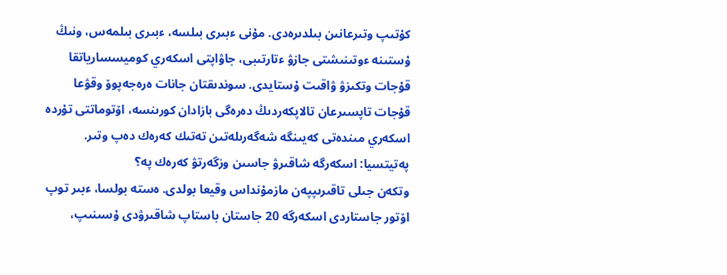كۇتىپ وتىرعانىن بىلدىرەدى. مۇنى ءبىرى بىلسە، ءبىرى بىلمەس، ونىڭ ۇستىنە ءوتىنىشتى جازۋ ءتارتىبى، جاۋاپتى اسكەري كوميسسارياتقا قۇجات وتكىزۋ ۋاقىت ۇستايدى. سوندىقتان جانات ەرەجەپوۆ وقۋعا قۇجات تاپسىرعان تالاپكەردىڭ دەرەگى بازادان كورىنسە، اۆتوماتتى تۇردە اسكەري مىندەتى كەيىنگە شەگەرىلەتىن تەتىك كەرەك دەپ وتىر.
پەتيتسيا: اسكەرگە شاقىرۋ جاسىن وزگەرتۋ كەرەك پە؟
وتكەن جىلى تاقىرىپپەن مازمۇنداس وقيعا بولدى. ەستە بولسا، ءبىر توپ اۆتور جاستاردى اسكەرگە 20 جاستان باستاپ شاقىرۋدى ۇسىنىپ،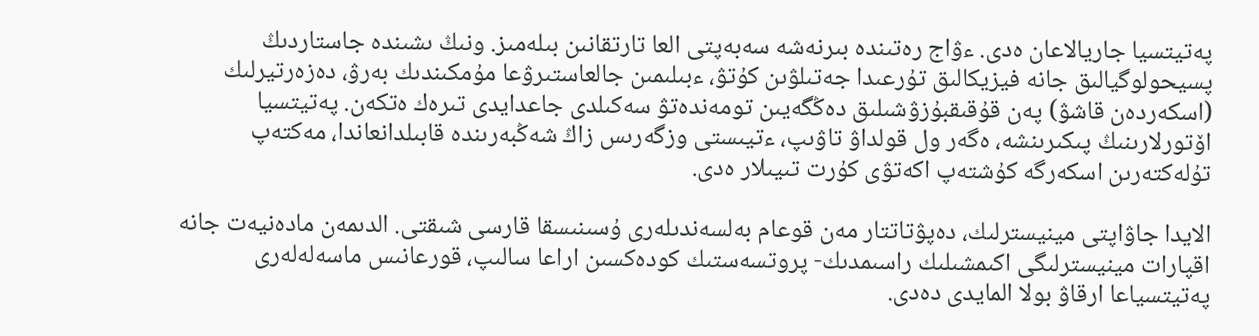پەتيتسيا جاريالاعان ەدى. ءۋاج رەتىندە بىرنەشە سەبەپتى العا تارتقانىن بىلەمىز. ونىڭ ىشىندە جاستاردىڭ پسيحولوگيالىق جانە فيزيكالىق تۇرعىدا جەتىلۋىن كۇتۋ، ءبىلىمىن جالعاستىرۋعا مۇمكىندىك بەرۋ، دەزەرتيرلىك (اسكەردەن قاشۋ) پەن قۇقىقبۇزۋشىلىق دەڭگەيىن تومەندەتۋ سەكىلدى جاعدايدى تىرەك ەتكەن. پەتيتسيا اۆتورلارىنىڭ پىكىرىنشە، ەگەر ول قولداۋ تاۋىپ، ءتيىستى وزگەرىس زاڭ شەڭبەرىندە قابىلدانعاندا، مەكتەپ تۇلەكتەرىن اسكەرگە كۇشتەپ اكەتۋى كۇرت تىيىلار ەدى.

الايدا جاۋاپتى مينيسترلىك، دەپۋتاتتار مەن قوعام بەلسەندىلەرى ۇسىنىسقا قارسى شىقتى. الدىمەن مادەنيەت جانە اقپارات مينيسترلىگى اكىمشىلىك راسىمدىك- پروتسەستىك كودەكسىن اراعا سالىپ، قورعانىس ماسەلەلەرى پەتيتسياعا ارقاۋ بولا المايدى دەدى.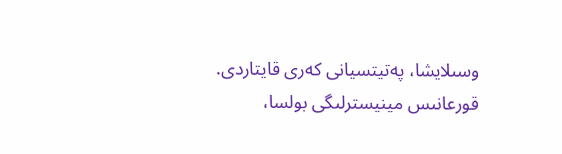وسىلايشا، پەتيتسيانى كەرى قايتاردى. قورعانىس مينيسترلىگى بولسا،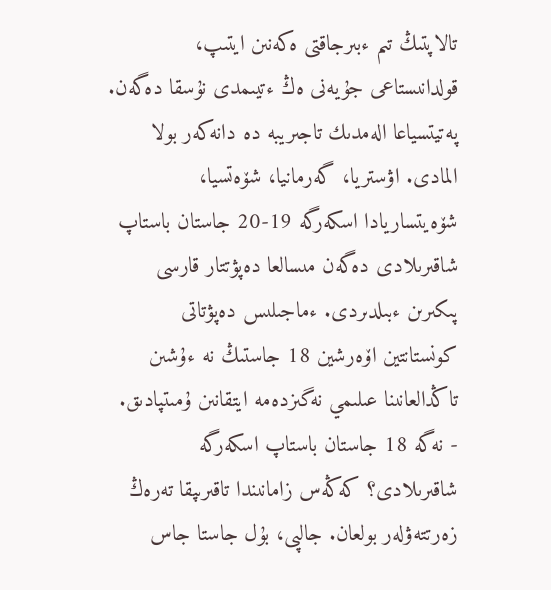تالاپتىڭ تىم ءبىرجاقتى ەكەنىن ايتىپ، قولدانىستاعى جۇيەنى ەڭ ءتيىمدى نۇسقا دەگەن.
پەتيتسياعا الەمدىك تاجىريبە دە دانەكەر بولا المادى. اۋستريا، گەرمانيا، شۆەتسيا، شۆەيتساريادا اسكەرگە 19-20 جاستان باستاپ شاقىرىلادى دەگەن مىسالعا دەپۋتتار قارسى پىكىرىن ءبىلدىردى. ءماجىلىس دەپۋتاتى كونستانتين اۆەرشين 18 جاستىڭ نە ءۇشىن تاڭدالعانىنا عىلىمي نەگىزدەمە ايتقانىن ۇمىتپادىق.
- نەگە 18 جاستان باستاپ اسكەرگە شاقىرىلادى؟ كەڭەس زامانىندا تاقىرىپقا تەرەڭ زەرتتەۋلەر بولعان. جالپى، بۇل جاستا جاس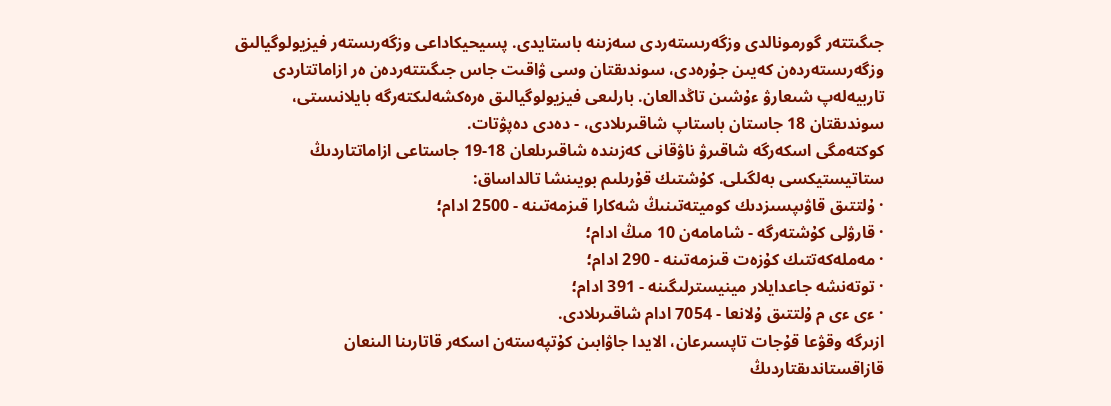جىگىتتەر گورمونالدى وزگەرىستەردى سەزىنە باستايدى. پسيحيكاداعى وزگەرىستەر فيزيولوگيالىق وزگەرىستەردەن كەيىن جۇرەدى، سوندىقتان وسى ۋاقىت جاس جىگىتتەردەن ەر ازاماتتاردى تاربيەلەپ شىعارۋ ءۇشىن تاڭدالعان. بارلىعى فيزيولوگيالىق ەرەكشەلىكتەرگە بايلانىستى، سوندىقتان 18 جاستان باستاپ شاقىرىلادى، - دەدى دەپۋتات.
كوكتەمگى اسكەرگە شاقىرۋ ناۋقانى كەزىندە شاقىرىلعان 18-19 جاستاعى ازاماتتاردىڭ ستاتيستيكسى بەلگىلى. كۇشتىك قۇرىلىم بويىنشا تالداساق:
· ۇلتتىق قاۋىپسىزدىك كوميتەتىنىڭ شەكارا قىزمەتىنە - 2500 ادام؛
· قارۋلى كۇشتەرگە - شامامەن 10 مىڭ ادام؛
· مەملەكەتتىك كۇزەت قىزمەتىنە - 290 ادام؛
· توتەنشە جاعدايلار مينيسترلىگىنە - 391 ادام؛
· ءى ءى م ۇلتتىق ۇلانعا - 7054 ادام شاقىرىلادى.
ازىرگە وقۋعا قۇجات تاپسىرعان، الايدا جاۋابىن كۇتپەستەن اسكەر قاتارىنا الىنعان قازاقستاندىقتاردىڭ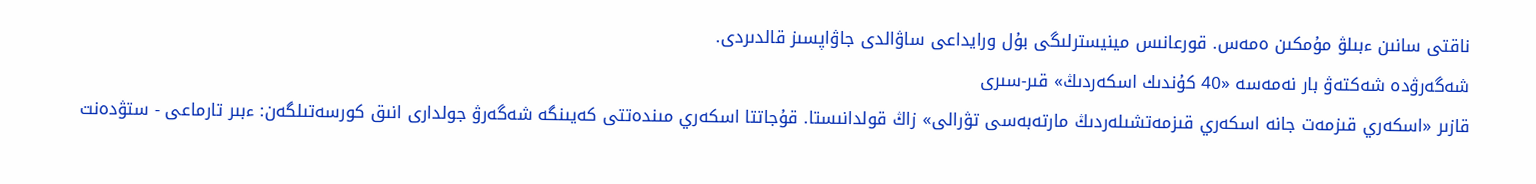ناقتى سانىن ءبىلۋ مۇمكىن ەمەس. قورعانىس مينيسترلىگى بۇل ورايداعى ساۋالدى جاۋاپسىز قالدىردى.
شەگەرۋدە شەكتەۋ بار نەمەسە «40 كۇندىك اسكەردىڭ» قىر-سىرى
قازىر «اسكەري قىزمەت جانە اسكەري قىزمەتشىلەردىڭ مارتەبەسى تۋرالى» زاڭ قولدانىستا. قۇجاتتا اسكەري مىندەتتى كەيىنگە شەگەرۋ جولدارى انىق كورسەتىلگەن: ءبىر تارماعى - ستۋدەنت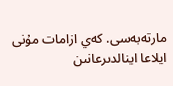مارتەبەسى. كەي ازامات مۇنى ايلاعا اينالدىرعانىن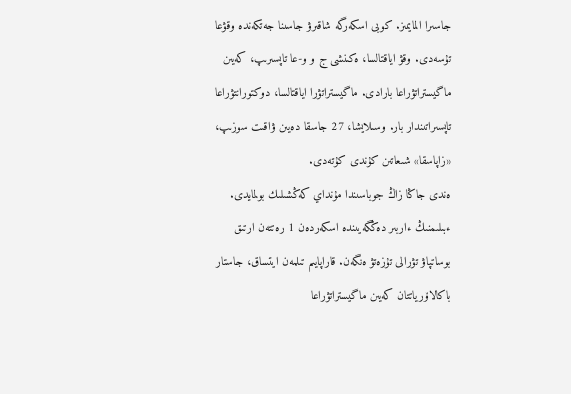جاسىرا المايمىز. كوبى اسكەرگە شاقىرۋ جاسىنا جەتكەندە وقۋعا تۇسەدى. وقۋ اياقتالسا، ەكىنشى ج و و-عا تاپسىرىپ، كەيىن ماگيستراتۋراعا بارادى. ماگيستراتۋرا اياقتالسا، دوكتورانتۋراعا تاپسىراتىندار بار. وسىلايشا، 27 جاسقا دەيىن ۋاقىت سوزىپ، «زاپاسقا» شىعاتىن كۇندى كۇتەدى.
ەندى جاڭا زاڭ جوباسىندا مۇنداي كەڭشىلىك بولمايدى. ءبىلىمنىڭ ءاربىر دەڭگەيىندە اسكەردەن 1 رەتتەن ارتىق بوساتپاۋ تۋرالى تۇزەتۋ ەنگەن. قاراپايىم تىلمەن ايتساق، جاستار باكالاۆرياتتان كەيىن ماگيستراتۋراعا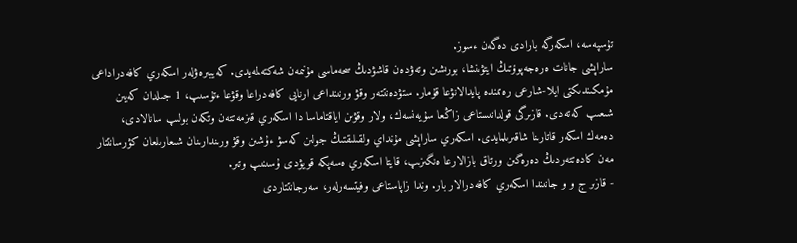تۇسپەسە، اسكەرگە بارادى دەگەن ءسوز.
ساراپشى جانات ەرەجەپوۆتىڭ ايتۋىنشا، بورىشىن وتەۋدەن قاشۋدىڭ سحەماسى مۇنىمەن شەكتەلمەيدى. كەيبىرەۋلەر اسكەري كافەدراداعى مۇمكىندىكتى ايلا-شارعى رەتىندە پايدالانۋعا قۇمار. ستۋدەنتتەر وقۋ ورنىنداعى ارنايى كافەدراعا وقۋعا ءتۇسىپ، 1 جىلدان كەيىن شىعىپ كەتەدى. قازىرگى قولدانىستاعى زاڭعا سۇيەنسەك، ولار وقۋىن اياقتاماسا دا اسكەري قىزمەتتەن وتكەن بولىپ سانالادى، دەمەك اسكەر قاتارىنا شاقىرىلمايدى. اسكەري ساراپشى مۇنداي ولقىلىقتىڭ جولىن كەسۋ ءۇشىن وقۋ ورىندارىنان شىعارىلعان كۋرسانتتار مەن كادەتتەردىڭ دەرەگىن ورتاق بازالارعا ەنگىزىپ، قايتا اسكەري ەسەپكە قويۋدى ۇسىنىپ وتىر.
- قازىر ج و و جانىندا اسكەري كافەدرالار بار. وندا زاپاستاعى وفيتسەرلەر، سەرجانتتاردى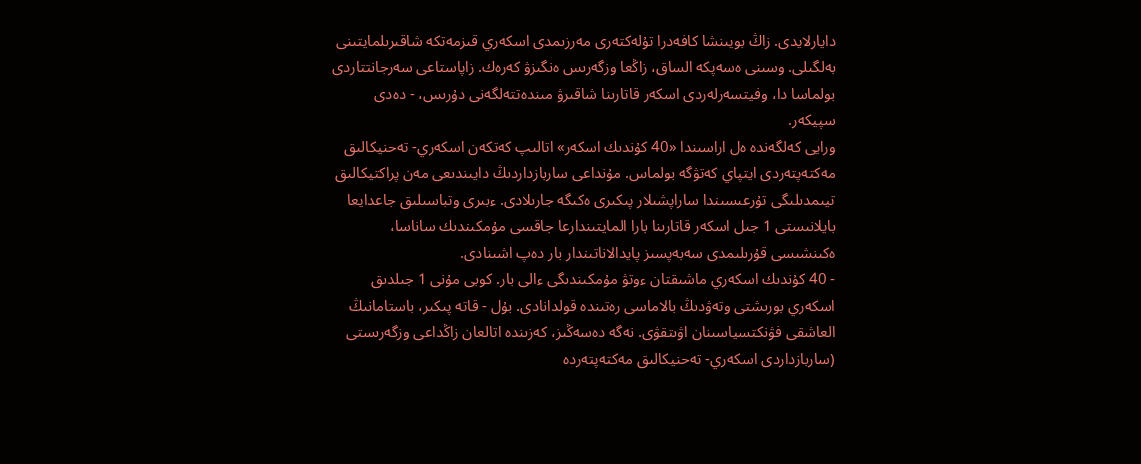دايارلايدى. زاڭ بويىنشا كافەدرا تۇلەكتەرى مەرزىمدى اسكەري قىزمەتكە شاقىرىلمايتىنى بەلگىلى. وسىنى ەسەپكە الساق، زاڭعا وزگەرىس ەنگىزۋ كەرەك. زاپاستاعى سەرجانتتاردى بولماسا دا، وفيتسەرلەردى اسكەر قاتارىنا شاقىرۋ مىندەتتەلگەنى دۇرىس، - دەدى سپيكەر.
ورايى كەلگەندە ەل اراسىندا «40 كۇندىك اسكەر» اتالىپ كەتكەن اسكەري- تەحنيكالىق مەكتەپتەردى ايتپاي كەتۋگە بولماس. مۇنداعى ساربازداردىڭ دايىندىعى مەن پراكتيكالىق تيىمدىلىگى تۇرعىسىندا ساراپشىلار پىكىرى ەكىگە جارىلادى. ءبىرى وتباسىلىق جاعدايعا بايلانىستى 1 جىل اسكەر قاتارىنا بارا المايتىندارعا جاقسى مۇمكىندىك ساناسا، ەكىنشىسى قۇرىلىمدى سەبەپسىز پايدالاناتىندار بار دەپ اشىنادى.
- 40 كۇندىك اسكەري ماشىقتان ءوتۋ مۇمكىندىگى ءالى بار. كوبى مۇنى 1 جىلدىق اسكەري بورىشتى وتەۋدىڭ بالاماسى رەتىندە قولدانادى. بۇل - قاتە پىكىر، باستامانىڭ العاشقى فۋنكتسياسىنان اۋىتقۋى. نەگە دەسەڭىز، كەزىندە اتالعان زاڭداعى وزگەرىستى (ساربازداردى اسكەري- تەحنيكالىق مەكتەپتەردە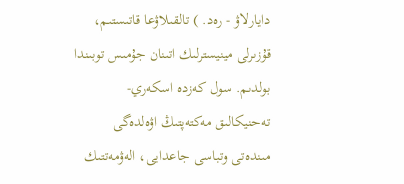دايارلاۋ - رەد. ) تالقىلاۋعا قاتىستىم، قۇزىرلى مينيسترلىك اتىنان جۇمىس توبىندا بولدىم. سول كەزدە اسكەري- تەحنيكالىق مەكتەپتىڭ اۋەلدەگى مىندەتى وتباسى جاعدايى، الەۋمەتتىك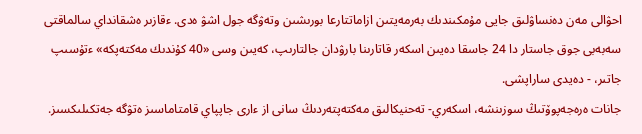احۋالى مەن دەنساۋلىق جايى مۇمكىندىك بەرمەيتىن ازاماتتارعا بورىشىن وتەۋگە جول اشۋ ەدى. ءقازىر ەشقانداي سالماقتى سەبەبى جوق جاستار دا 24 جاسقا دەيىن اسكەر قاتارىنا بارۋدان جالتارىپ، كەيىن وسى «40 كۇندىك مەكتەپكە» ءتۇسىپ جاتىر، - دەيدى ساراپشى.
جانات ەرەجەپوۆتىڭ سوزىنشە، اسكەري- تەحنيكالىق مەكتەپتەردىڭ سانى از ءارى جاپپاي قامتاماسىز ەتۋگە جەتكىلىكسىز.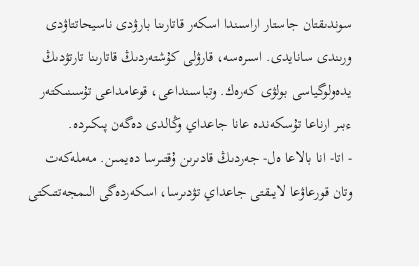سوندىقتان جاستار اراسىندا اسكەر قاتارىنا بارۋدى ناسيحاتتاۋدى ورىندى سانايدى. اسىرەسە، قارۋلى كۇشتەردىڭ قاتارىنا تارتۋدىڭ يدەولوگياسى بولۋى كەرەك. وتباسىنداعى، قوعامداعى تۇسىنىكتەر ءبىر ارناعا تۇسكەندە عانا جاعداي وڭالدى دەگەن پىكىردە.
- اتا- انا بالاعا ەل- جەردىڭ قادىرىن ۇقتىرسا دەيمىن. مەملەكەت وتان قورعاۋعا لايىقتى جاعداي تۋدىرسا، اسكەردەگى الىمجەتتىكتى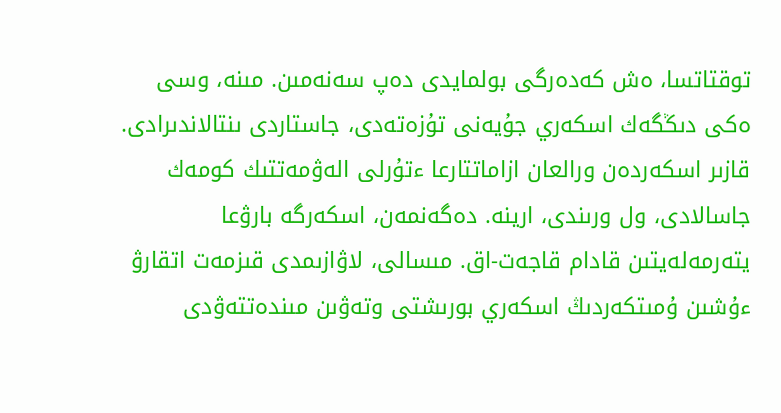توقتاتسا، ەش كەدەرگى بولمايدى دەپ سەنەمىن. مىنە، وسى ەكى دىڭگەك اسكەري جۇيەنى تۇزەتەدى، جاستاردى ىنتالاندىرادى.
قازىر اسكەردەن ورالعان ازاماتتارعا ءتۇرلى الەۋمەتتىك كومەك جاسالادى، ول ورىندى، ارينە. دەگەنمەن، اسكەرگە بارۋعا يتەرمەلەيتىن قادام قاجەت-اق. مىسالى، لاۋازىمدى قىزمەت اتقارۋ ءۇشىن ۇمىتكەردىڭ اسكەري بورىشتى وتەۋىن مىندەتتەۋدى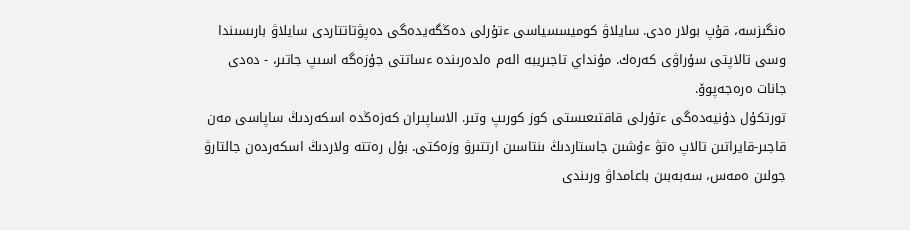ەنگىزسە، قۇپ بولار ەدى. سايلاۋ كوميسسياسى ءتۇرلى دەڭگەيدەگى دەپۋتاتتاردى سايلاۋ بارىسىندا وسى تالاپتى سۇراۋى كەرەك. مۇنداي تاجىريبە الەم ەلدەرىندە ءساتتى جۇزەگە اسىپ جاتىر، - دەدى جانات ەرەجەپوۆ.
تورتكۇل دۇنيەدەگى ءتۇرلى قاقتىعىستى كوز كورىپ وتىر. الاساپىران كەزەڭدە اسكەردىڭ ساپاسى مەن قاجىر-قايراتىن تالاپ ەتۋ ءۇشىن جاستاردىڭ ىنتاسىن ارتتىرۋ وزەكتى. بۇل رەتتە ولاردىڭ اسكەردەن جالتارۋ جولىن ەمەس، سەبەبىن باعامداۋ ورىندى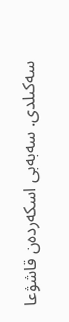سەكىلدى. سەبەبى اسكەردەن قاشۋعا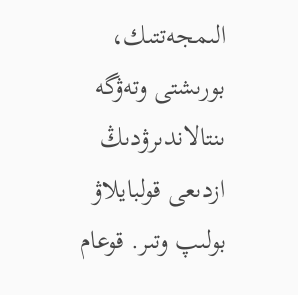الىمجەتتىك، بورىشتى وتەۋگە ىنتالاندىرۋدىڭ ازدىعى قولبايلاۋ بولىپ وتىر. قوعام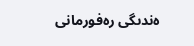ەندىگى رەفورمانى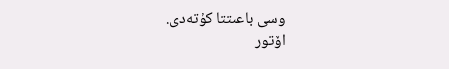وسى باعىتتا كۇتەدى.
اۆتور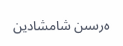ەرسىن شامشادين